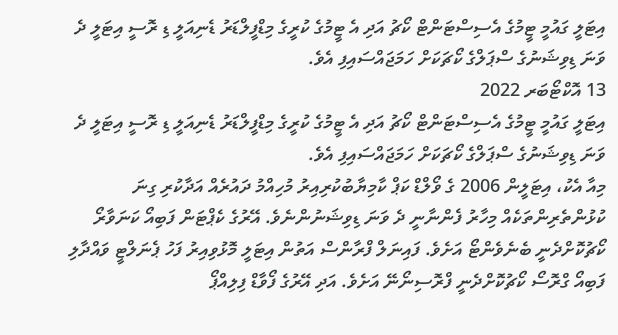އިޓަލީ ގައުމީ ޓީމުގެ އެސިސްޓަންޓް ކޯޗު އަދި އެ ޓީމުގެ ކުރީގެ މިޑްފީލްޑަރު ޑެނިއަލީ ޑި ރޮސީ އިޓަލީ ދެ ވަނަ ޑިވިޝަނުގެ ސްޕަލްގެ ކޯޗަކަށް ހަމަޖައްސައިފި އެވެ.
13 އޮކްޓޯބަރ 2022
އިޓަލީ ގައުމީ ޓީމުގެ އެސިސްޓަންޓް ކޯޗު އަދި އެ ޓީމުގެ ކުރީގެ މިޑްފީލްޑަރު ޑެނިއަލީ ޑި ރޮސީ އިޓަލީ ދެ ވަނަ ޑިވިޝަނުގެ ސްޕަލްގެ ކޯޗަކަށް ހަމަޖައްސައިފި އެވެ.
މިއާ އެކު، އިޓަލީން 2006 ގެ ވޯލްޑް ކަޕް ކާމިޔާބުކުރިއިރު މުހިއްމު ދައުރެއް އަދާކުރި ގިނަ ކުޅުންތެރިންތަކެއް މިހާރު ފެންނާނީ ދެ ވަނަ ޑިވިޝަނުންނެވެ. އޭރުގެ ކެޕްޓަން ފަބިއޯ ކަނަވާރޯ ކޯޗުކޮށްދެނީ ބެނެވެންޓޯ އަށެވެ. ފައިނަލް ފްރާންސް އަތުން އިޓަލީ މޮޅުވިއިރު ފަހު ޕެނަލްޓީ ވައްދާލި ފަބިއޯ ގްރޮސޯ ކޯޗުކޮށްދެނީ ފްރޮސިނޯނޭ އަށެވެ. އަދި އޭރުގެ ފޯވާޑް ފިލިއްޕޯ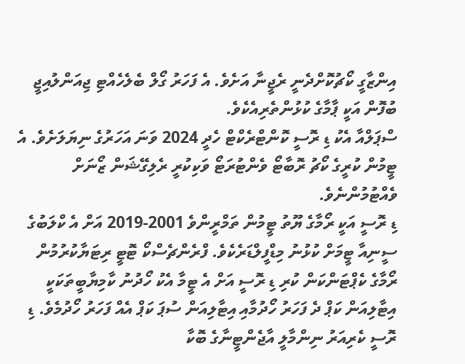އިންޒާގީ ކޯޗުކޮށްދެނީ ރެޖީނާ އަށެވެ. އެ ފަހަރު ގޯލް ބެލެހެއްޓި ޖިއަންލުއިޖީ ބުފޮން އަކީ ޕާމާގެ ކުޅުންތެރިއެކެވެ.
ސްޕަލްއާ އެކު ޑި ރޮސީ ކޮންޓްރެކްޓް ހެދީ 2024 ވަނަ އަހަރުގެ ނިޔަލަށެވެ. އެ ޓީމުން ކުރީގެ ކޯޗު ރޮބާޓޯ ވެންޓުރަޓޯ ވަކިކުރީ ރެލިގޭޝަން ޒޯނަށް ވެއްޓުމުންނެވެ.
ޑި ރޮސީ އަކީ ރޯމާގެ ޔޫތު ޓީމުން ތަމްރީންވެ 2001-2019 އަށް އެ ކްލަބުގެ ސީނިއާ ޓީމަށް ކުޅުނު މިޑްފީލްޑަރެކެވެ. ފްރެންޗެސްކޯ ޓޮޓީ ރިޓަޔާކުރުމުން ރޯމާގެ ކެޕްޓަންކަން ކުރި ޑި ރޮސީ އަށް އެ ޓީމާ އެކު ހޯދުނު ކާމިޔާބީތަކަކީ އިޓާލިއަން ކަޕް ދެ ފަހަރު ހޯދުމާއި އިޓާލިއަން ސުޕަ ކަޕް އެއް ފަހަރު ހޯދުމެވެ. ޑި ރޮސީ ކެރިއަރު ނިންމާލީ އާޖެންޓީނާގެ ބޮކާ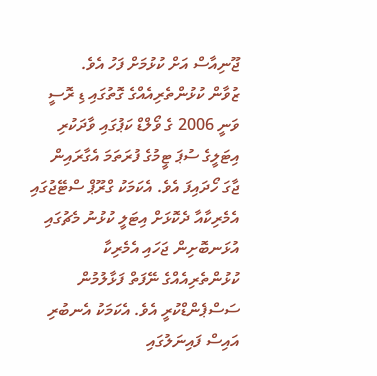ޖޫނިއާސް އަށް ކުޅުމަށް ފަހު އެވެ.
ޒުވާން ކުޅުންތެރިއެއްގެ ގޮތުގައި ޑި ރޮސީ ވަނީ 2006 ގެ ވޯލްޑް ކަޕުގައި ވާދަކުރި އިޓަލީގެ ސުޕަ ޓީމުގެ ފުރަތަމަ އެގާރައިން ޖާގަ ހޯދައިފަ އެވެ. އެކަމަކު ގްރޫޕް ސްޓޭޖުގައި އެމެރިކާއާ ދެކޮޅަށް އިޓަލީ ކުޅުނު މެޗުގައި އުޅަނބޮށިން ޖަހައި އެމެރިކާ ކުޅުންތެރިއެއްގެ ނޭފަތް ފަޅާލުމުން ސަސްޕެންޑްކުރީ އެވެ. އެކަމަކު އެނބުރި އައިސް ފައިނަލުގައި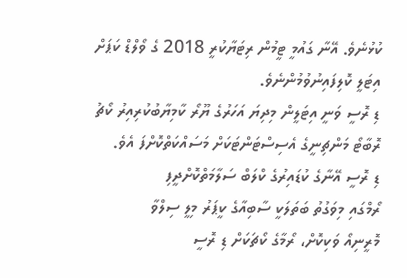ކުޅުނެވެ. އޭނާ ގައުމީ ޓީމުން ރިޓަޔާކުރީ 2018 ގެ ވޯލްޑް ކަޕަށް އިޓަލީ ކޮލިފައިނުވުމުންނެވެ.
ޑި ރޮސީ ވަނީ އިޓަލީން މިދިޔަ އަހަރުގެ ޔޫރޯ ކާމިޔާބުކުރިއިރު ކޯޗު ރޮބާޓޯ މަންޗިނީގެ އެސިސްޓަންޓަކަށް މަސައްކަތްކޮށްފަ އެވެ.
ޑި ރޮސީ އޭނާގެ ކުޑައިރުގެ ކްލަބް ސަލާމަތްކޮށްދީފި
ރޯމްގައި މިވަގުތު ބަތަލަކީ ސާބިއާގެ ކީޕަރު މިލީ ސިލްވާ
މޮރީނިއޯ ވަކިކޮށް، ރޯމާގެ ކޯޗަކަށް ޑި ރޮސީ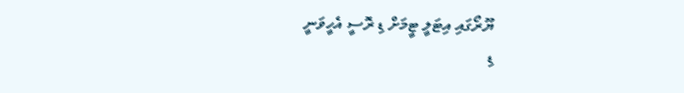ޔޫރޯގައި އިޓަލީ ޓީމަށް ޑި ރޮސީ އެހީވަނީ
ޑި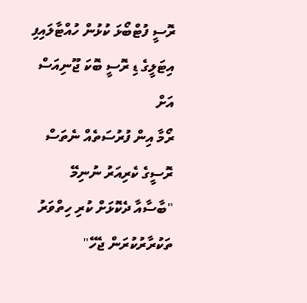ރޮސީ ފުޓްބޯޅަ ކުޅުން ހުއްޓާލައިފި
އިޓަލީގެ ޑި ރޮސީ ބޮކަ ޖޫނިއަސް އަށް
ރޯމާ އިން ފުރުސަތެއް ނެތަސް ރޮސީގެ ކެރިއަރު ނުނިމޭ
"ބާސާއާ ދެކޮޅަށް ކުރި ހިތްވަރު ތަކުރާރުކުރަން ޖެހޭ"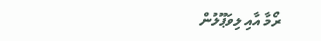ރޯމާ އާއި ލިވަޕޫލުން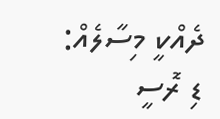ދެއްކީ މިސާލެއް: ޑި ރޮސީ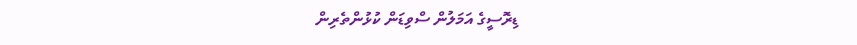ޑިރޮސީގެ އަމަލުން ސްވިޑަން ކުޅުންތެރިން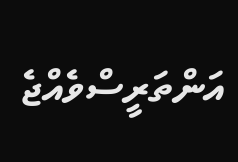އަންތަރީސްވެއްޖެ